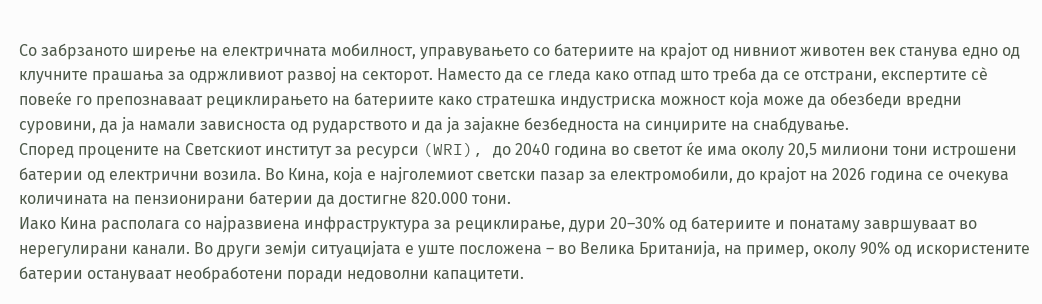Со забрзаното ширење на електричната мобилност, управувањето со батериите на крајот од нивниот животен век станува едно од клучните прашања за одржливиот развој на секторот. Наместо да се гледа како отпад што треба да се отстрани, експертите сè повеќе го препознаваат рециклирањето на батериите како стратешка индустриска можност која може да обезбеди вредни суровини, да ја намали зависноста од рударството и да ја зајакне безбедноста на синџирите на снабдување.
Според процените на Светскиот институт за ресурси (WRI), до 2040 година во светот ќе има околу 20,5 милиони тони истрошени батерии од електрични возила. Во Кина, која е најголемиот светски пазар за електромобили, до крајот на 2026 година се очекува количината на пензионирани батерии да достигне 820.000 тони.
Иако Кина располага со најразвиена инфраструктура за рециклирање, дури 20–30% од батериите и понатаму завршуваат во нерегулирани канали. Во други земји ситуацијата е уште посложена – во Велика Британија, на пример, околу 90% од искористените батерии остануваат необработени поради недоволни капацитети.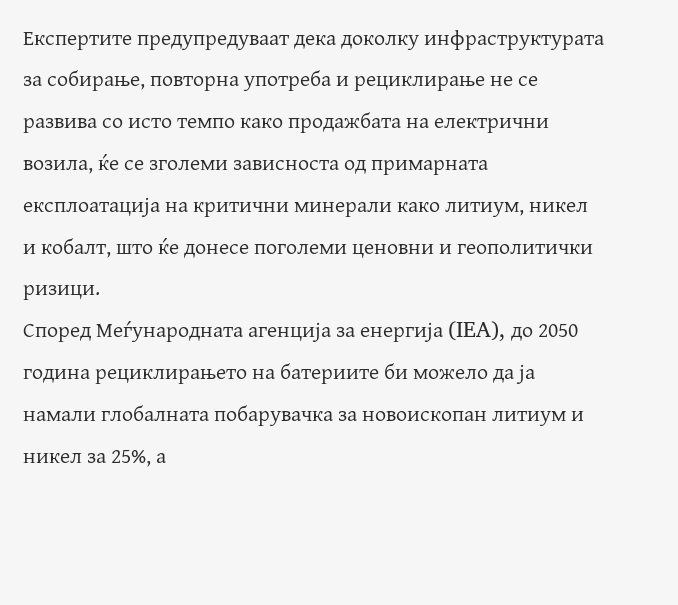Експертите предупредуваат дека доколку инфраструктурата за собирање, повторна употреба и рециклирање не се развива со исто темпо како продажбата на електрични возила, ќе се зголеми зависноста од примарната експлоатација на критични минерали како литиум, никел и кобалт, што ќе донесе поголеми ценовни и геополитички ризици.
Според Меѓународната агенција за енергија (IEA), до 2050 година рециклирањето на батериите би можело да ја намали глобалната побарувачка за новоископан литиум и никел за 25%, а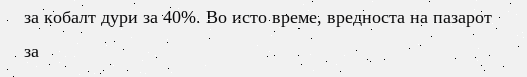за кобалт дури за 40%. Во исто време, вредноста на пазарот за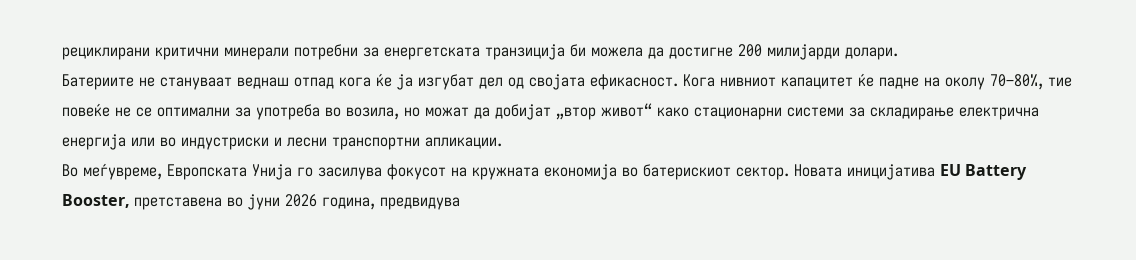рециклирани критични минерали потребни за енергетската транзиција би можела да достигне 200 милијарди долари.
Батериите не стануваат веднаш отпад кога ќе ја изгубат дел од својата ефикасност. Кога нивниот капацитет ќе падне на околу 70–80%, тие повеќе не се оптимални за употреба во возила, но можат да добијат „втор живот“ како стационарни системи за складирање електрична енергија или во индустриски и лесни транспортни апликации.
Во меѓувреме, Европската Унија го засилува фокусот на кружната економија во батерискиот сектор. Новата иницијатива EU Battery Booster, претставена во јуни 2026 година, предвидува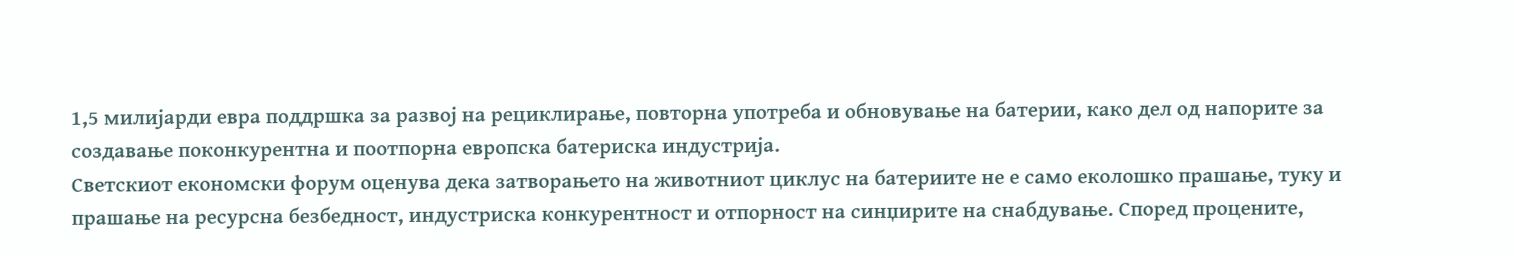1,5 милијарди евра поддршка за развој на рециклирање, повторна употреба и обновување на батерии, како дел од напорите за создавање поконкурентна и поотпорна европска батериска индустрија.
Светскиот економски форум оценува дека затворањето на животниот циклус на батериите не е само еколошко прашање, туку и прашање на ресурсна безбедност, индустриска конкурентност и отпорност на синџирите на снабдување. Според процените,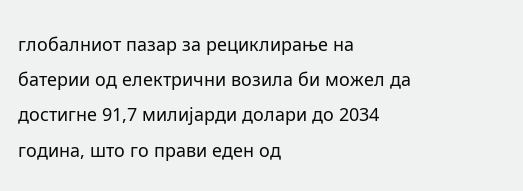глобалниот пазар за рециклирање на батерии од електрични возила би можел да достигне 91,7 милијарди долари до 2034 година, што го прави еден од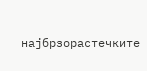најбрзорастечките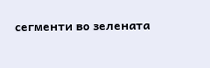сегменти во зелената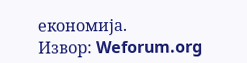економија.
Извор: Weforum.org